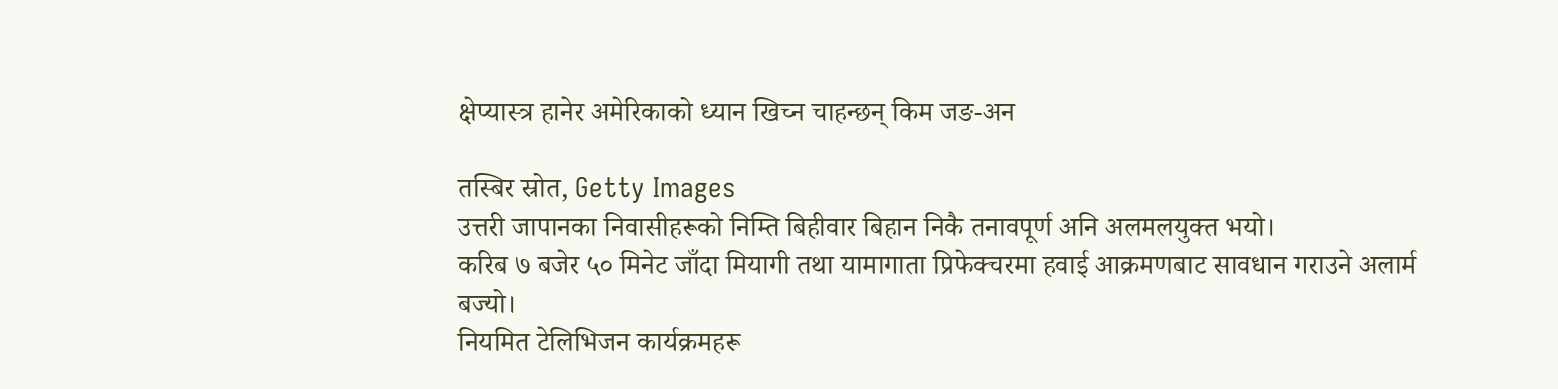क्षेप्यास्त्र हानेर अमेरिकाको ध्यान खिच्न चाहन्छन् किम जङ-अन

तस्बिर स्रोत, Getty Images
उत्तरी जापानका निवासीहरूको निम्ति बिहीवार बिहान निकै तनावपूर्ण अनि अलमलयुक्त भयो।
करिब ७ बजेर ५० मिनेट जाँदा मियागी तथा यामागाता प्रिफेक्चरमा हवाई आक्रमणबाट सावधान गराउने अलार्म बज्यो।
नियमित टेलिभिजन कार्यक्रमहरू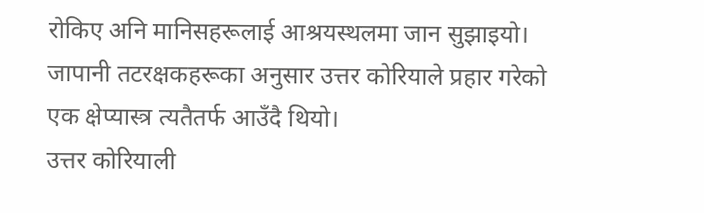रोकिए अनि मानिसहरूलाई आश्रयस्थलमा जान सुझाइयो।
जापानी तटरक्षकहरूका अनुसार उत्तर कोरियाले प्रहार गरेको एक क्षेप्यास्त्र त्यतैतर्फ आउँदै थियो।
उत्तर कोरियाली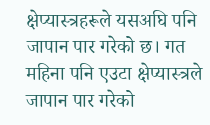क्षेप्यास्त्रहरूले यसअघि पनि जापान पार गरेको छ। गत महिना पनि एउटा क्षेप्यास्त्रले जापान पार गरेको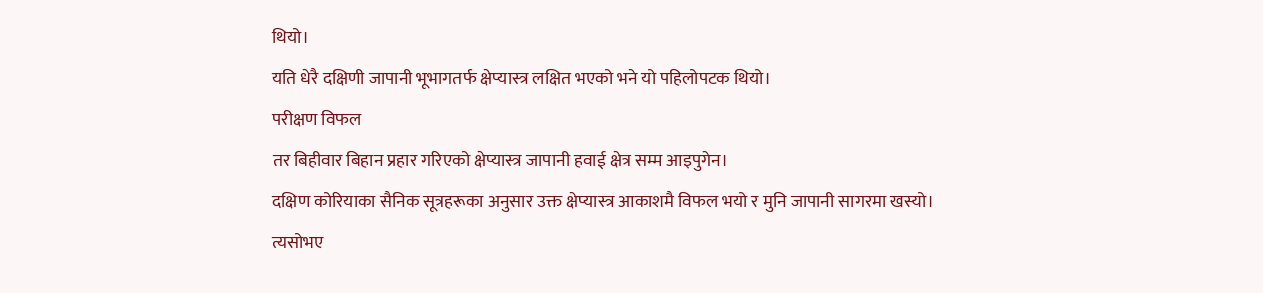थियो।
यति धेरै दक्षिणी जापानी भूभागतर्फ क्षेप्यास्त्र लक्षित भएको भने यो पहिलोपटक थियो।
परीक्षण विफल
तर बिहीवार बिहान प्रहार गरिएको क्षेप्यास्त्र जापानी हवाई क्षेत्र सम्म आइपुगेन।
दक्षिण कोरियाका सैनिक सूत्रहरूका अनुसार उक्त क्षेप्यास्त्र आकाशमै विफल भयो र मुनि जापानी सागरमा खस्यो।
त्यसोभए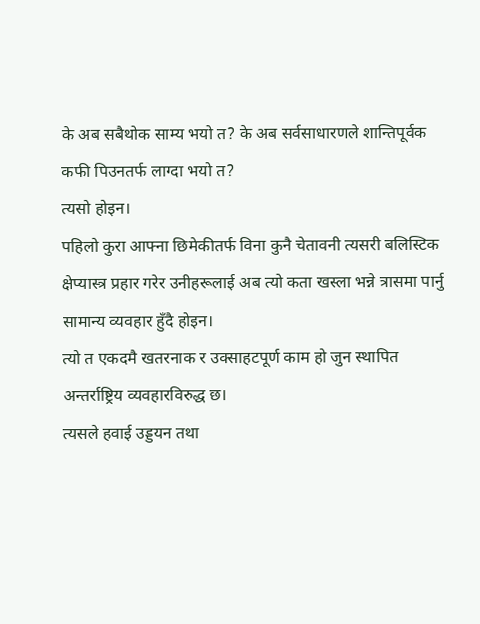के अब सबैथोक साम्य भयो त? के अब सर्वसाधारणले शान्तिपूर्वक कफी पिउनतर्फ लाग्दा भयो त?
त्यसो होइन।
पहिलो कुरा आफ्ना छिमेकीतर्फ विना कुनै चेतावनी त्यसरी बलिस्टिक क्षेप्यास्त्र प्रहार गरेर उनीहरूलाई अब त्यो कता खस्ला भन्ने त्रासमा पार्नु सामान्य व्यवहार हुँदै होइन।
त्यो त एकदमै खतरनाक र उक्साहटपूर्ण काम हो जुन स्थापित अन्तर्राष्ट्रिय व्यवहारविरुद्ध छ।
त्यसले हवाई उड्डयन तथा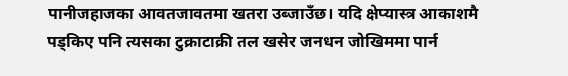पानीजहाजका आवतजावतमा खतरा उब्जाउँछ। यदि क्षेप्यास्त्र आकाशमै पड्किए पनि त्यसका टुक्राटाक्री तल खसेर जनधन जोखिममा पार्न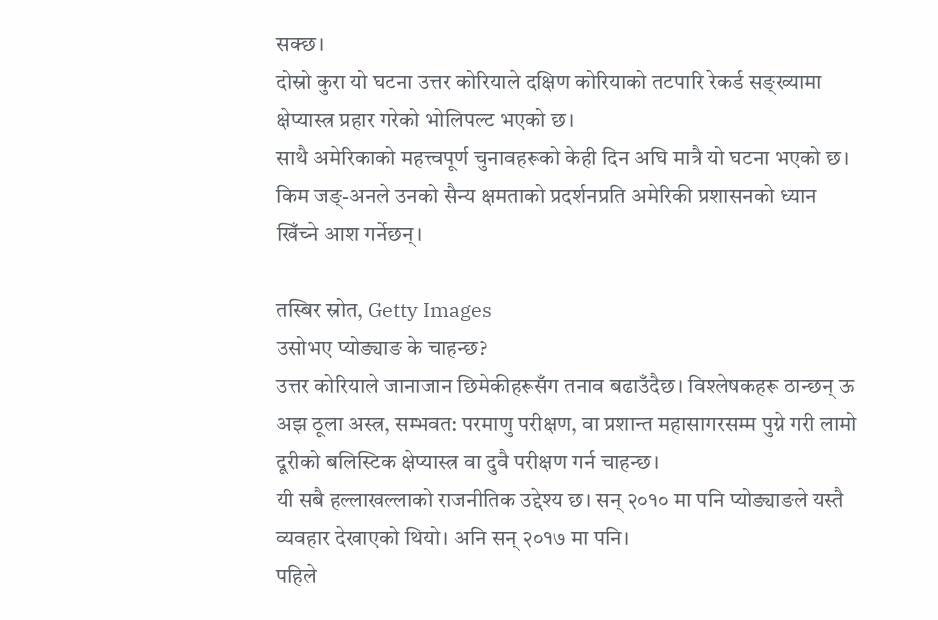सक्छ।
दोस्रो कुरा यो घटना उत्तर कोरियाले दक्षिण कोरियाको तटपारि रेकर्ड सङ्ख्यामा क्षेप्यास्त्र प्रहार गरेको भोलिपल्ट भएको छ।
साथै अमेरिकाको महत्त्वपूर्ण चुनावहरूको केही दिन अघि मात्रै यो घटना भएको छ। किम जङ्-अनले उनको सैन्य क्षमताको प्रदर्शनप्रति अमेरिकी प्रशासनको ध्यान खिँच्ने आश गर्नेछन्।

तस्बिर स्रोत, Getty Images
उसोभए प्योङ्याङ के चाहन्छ?
उत्तर कोरियाले जानाजान छिमेकीहरूसँग तनाव बढाउँदैछ। विश्लेषकहरू ठान्छन् ऊ अझ ठूला अस्त्र, सम्भवत: परमाणु परीक्षण, वा प्रशान्त महासागरसम्म पुग्ने गरी लामो दूरीको बलिस्टिक क्षेप्यास्त्र वा दुवै परीक्षण गर्न चाहन्छ।
यी सबै हल्लाखल्लाको राजनीतिक उद्देश्य छ। सन् २०१० मा पनि प्योङ्याङले यस्तै व्यवहार देखाएको थियो। अनि सन् २०१७ मा पनि।
पहिले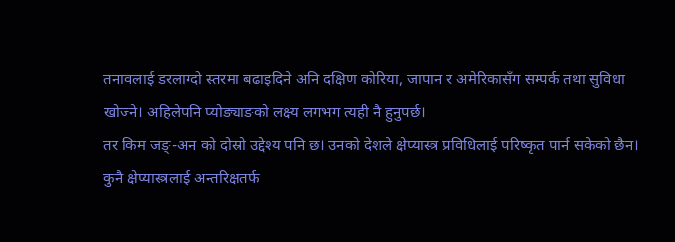तनावलाई डरलाग्दो स्तरमा बढाइदिने अनि दक्षिण कोरिया, जापान र अमेरिकासँग सम्पर्क तथा सुविधा खोज्ने। अहिलेपनि प्योङ्याङको लक्ष्य लगभग त्यही नै हुनुपर्छ।
तर किम जङ्-अन को दोस्रो उद्देश्य पनि छ। उनको देशले क्षेप्यास्त्र प्रविधिलाई परिष्कृत पार्न सकेको छैन।
कुनै क्षेप्यास्त्रलाई अन्तरिक्षतर्फ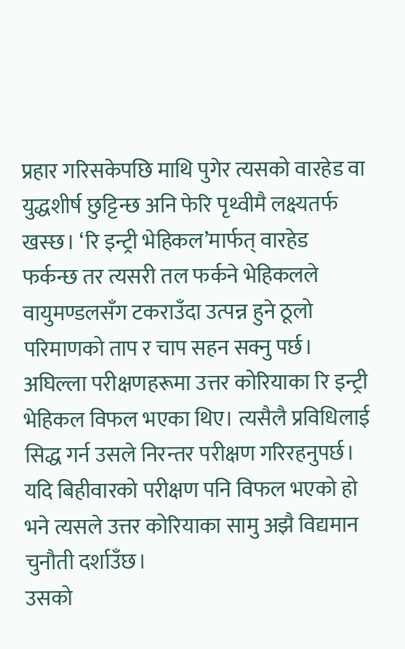प्रहार गरिसकेपछि माथि पुगेर त्यसको वारहेड वा युद्धशीर्ष छुट्टिन्छ अनि फेरि पृथ्वीमै लक्ष्यतर्फ खस्छ। ‘रि इन्ट्री भेहिकल’मार्फत् वारहेड फर्कन्छ तर त्यसरी तल फर्कने भेहिकलले वायुमण्डलसँग टकराउँदा उत्पन्न हुने ठूलो परिमाणको ताप र चाप सहन सक्नु पर्छ।
अघिल्ला परीक्षणहरूमा उत्तर कोरियाका रि इन्ट्री भेहिकल विफल भएका थिए। त्यसैलै प्रविधिलाई सिद्ध गर्न उसले निरन्तर परीक्षण गरिरहनुपर्छ। यदि बिहीवारको परीक्षण पनि विफल भएको हो भने त्यसले उत्तर कोरियाका सामु अझै विद्यमान चुनौती दर्शाउँछ।
उसको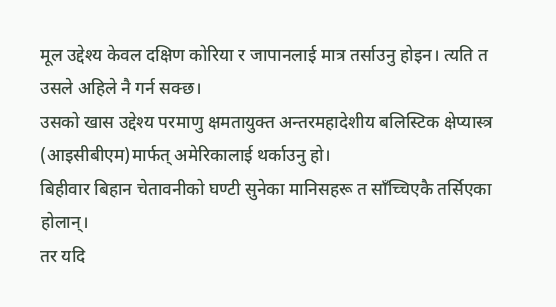मूल उद्देश्य केवल दक्षिण कोरिया र जापानलाई मात्र तर्साउनु होइन। त्यति त उसले अहिले नै गर्न सक्छ।
उसको खास उद्देश्य परमाणु क्षमतायुक्त अन्तरमहादेशीय बलिस्टिक क्षेप्यास्त्र (आइसीबीएम)मार्फत् अमेरिकालाई थर्काउनु हो।
बिहीवार बिहान चेतावनीको घण्टी सुनेका मानिसहरू त साँच्चिएकै तर्सिएका होलान्।
तर यदि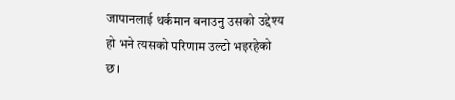जापानलाई थर्कमान बनाउनु उसको उद्देश्य हो भने त्यसको परिणाम उल्टो भइरहेको छ।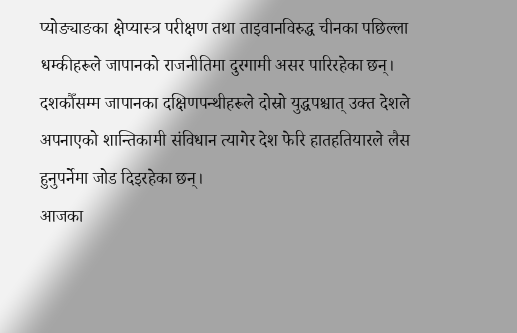प्योङ्याङका क्षेप्यास्त्र परीक्षण तथा ताइवानविरुद्ध चीनका पछिल्ला धम्कीहरूले जापानको राजनीतिमा दुरगामी असर पारिरहेका छन्।
दशकौँसम्म जापानका दक्षिणपन्थीहरूले दोस्रो युद्धपश्चात् उक्त देशले अपनाएको शान्तिकामी संविधान त्यागेर देश फेरि हातहतियारले लैस हुनुपर्नेमा जोड दिइरहेका छन्।
आजका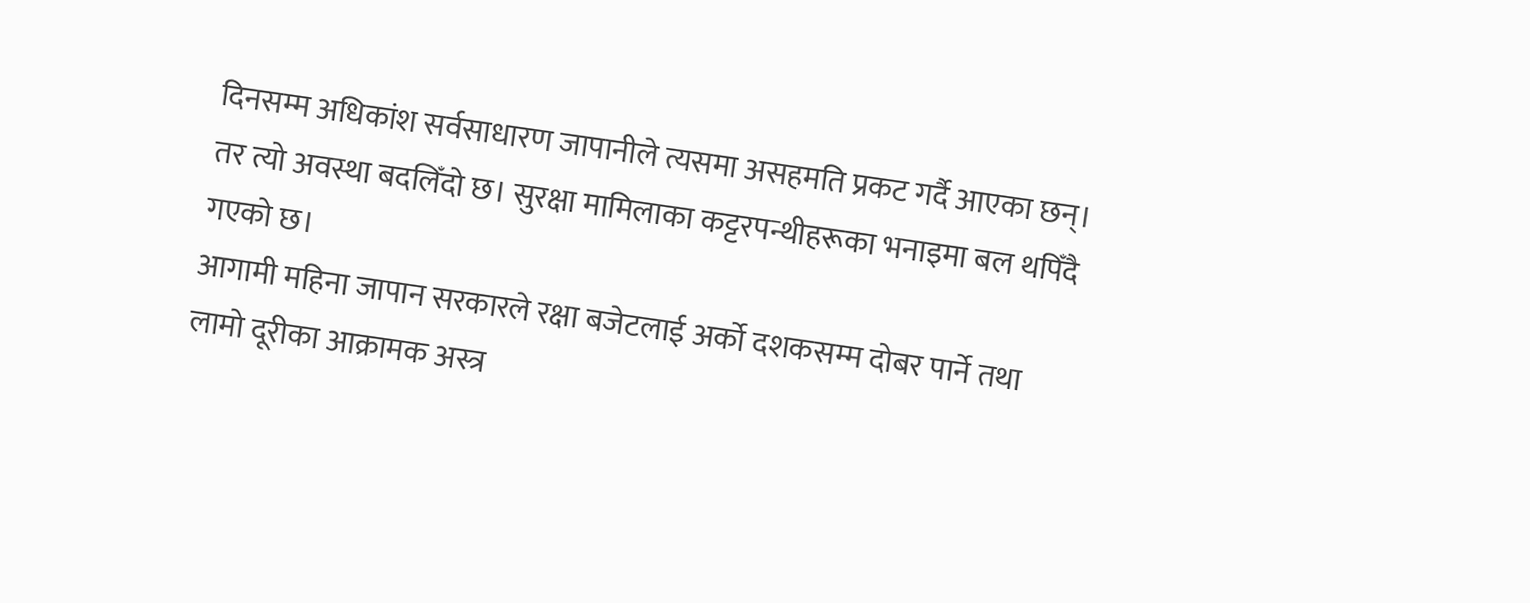दिनसम्म अधिकांश सर्वसाधारण जापानीले त्यसमा असहमति प्रकट गर्दै आएका छन्।
तर त्यो अवस्था बदलिँदो छ। सुरक्षा मामिलाका कट्टरपन्थीहरूका भनाइमा बल थपिँदै गएको छ।
आगामी महिना जापान सरकारले रक्षा बजेटलाई अर्को दशकसम्म दोबर पार्ने तथा लामो दूरीका आक्रामक अस्त्र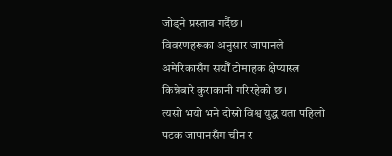जोड्ने प्रस्ताव गर्दैछ।
विवरणहरूका अनुसार जापानले अमेरिकासँग सयौँ टोमाहक क्षेप्यास्त्र किन्नेबारे कुराकानी गरिरहेको छ।
त्यसो भयो भने दोस्रो विश्व युद्ध यता पहिलो पटक जापानसँग चीन र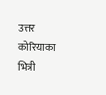उत्तर कोरियाका भित्री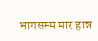भागसम्म मार हान्न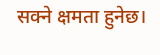सक्ने क्षमता हुनेछ।